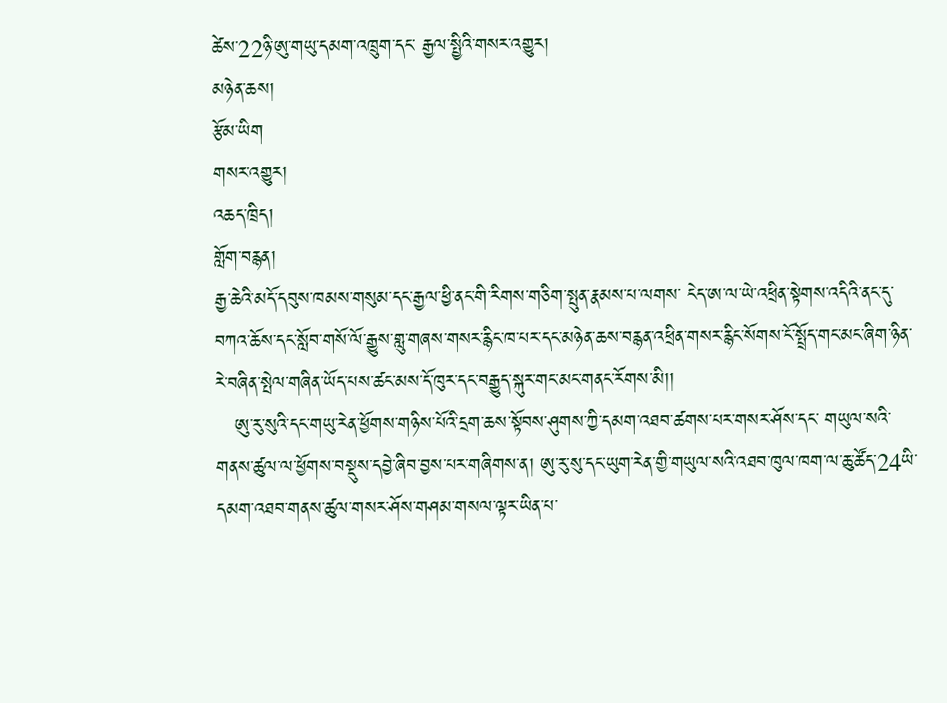ཚེས་22ཉི་ཨུ་གཡུ་དམག་འཁྲུག་དང་ རྒྱལ་སྤྱིའི་གསར་འགྱུར།
མཉེན་ཆས།
རྩོམ་ཡིག
གསར་འགྱུར།
འཆད་ཁྲིད།
གློག་བརྙན།
རྒྱ་ཆེའི་མདོ་དབུས་ཁམས་གསུམ་དང་རྒྱལ་ཕྱི་ནང་གི་རིགས་གཅིག་སྤུན་རྣམས་པ་ལགས་ ངེད་ཨ་ལ་ཡེ་འཕྲིན་སྟེགས་འདིའི་ནང་དུ་བཀའ་ཆོས་དང་སློབ་གསོ་ལོ་རྒྱུས་གླུ་གཞས་གསར་རྙིང་ཁ་པར་དང་མཉེན་ཆས་བརྙན་འཕྲིན་གསར་རྙིང་སོགས་ངོ་སྤྲོད་གང་མང་ཞིག་ཉིན་རེ་བཞིན་སྤེལ་གཞིན་ཡོད་པས་ཚང་མས་དོ་ཁུར་དང་བརྒྱུད་སྐུར་གང་མང་གནང་རོགས་མི།།
   ཨུ་རུ་སུའི་དང་གཡུ་རེན་ཕྱོགས་གཉིས་པོའི་དྲག་ཆས་སྟོབས་ཤུགས་ཀྱི་དམག་འཐབ་ཚགས་པར་གསར་ཤོས་དང་ གཡུལ་སའི་གནས་ཚུལ་ལ་ཕྱོགས་བསྡུས་དབྱེ་ཞིབ་བྱས་པར་གཞིགས་ན། ཨུ་རུ་སུ་དང་ཡུག་རེན་གྱི་གཡུལ་སའི་འཐབ་ཁུལ་ཁག་ལ་ཆུ་ཚོད་24ཡི་དམག་འཐབ་གནས་ཚུལ་གསར་ཤོས་གཤམ་གསལ་ལྟར་ཡིན་པ་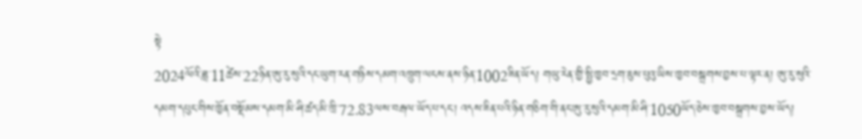སྟེ
2024ལོའི་ཟླ་11ཚེས་22ཉིན་ཨུ་རུ་སུའི་དང་ཡུག་རན་གཉིས་དམག་འཁྲུག་ལངས་ནས་ཉིན་1002ཟིན་ཡོད། གཡུ་རེན་གྱི་སྤྱི་ཁྱབ་དྲག་ཇུས་པུའུ་ཡིས་ཁྱབ་བསྒྲགས་བྱས་པ་ལྟར་ན། ཨུ་རུ་སུའི་དམག་དཔུང་གིས་ཁྱོན་བསྡོམས་དམག་མི་ཤི་ཚད་མི་ཁྲི་72.83ལས་བརྒལ་ཡོད་པ་དང་། འདས་ཟིན་པའི་ཉིན་གཅིག་གི་ནང་ཨུ་རུ་སུའི་དམག་མི་ཤི་1050ཡོད་ཅེས་ཁྱབ་བསྒྲགས་བྱས་ཡོད།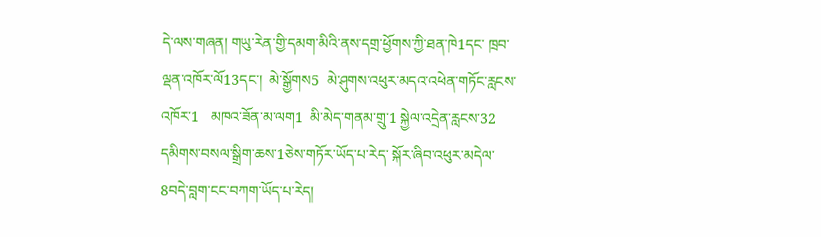དེ་ལས་གཞན། གཡུ་རེན་གྱི་དམག་མིའི་ནས་དགྲ་ཕྱོགས་ཀྱི་ཐན་ཁེ1དང་ ཁྲབ་ལྡན་འཁོར་ལོ13དང་།  མེ་སྒྱོགས5  མེ་ཤུགས་འཕུར་མདའ་འཕེན་གཏོང་རླངས་འཁོར་1   མཁའ་ཟོན་མ་ལག1  མི་མེད་གནམ་གྲུ་1 སྐྱེལ་འདྲེན་རླངས་32 དམིགས་བསལ་སྒྲིག་ཆས་1ཅེས་གཏོར་ཡོད་པ་རེད་ སྐོར་ཞིབ་འཕུར་མདེལ་8བདེ་བླག་ངང་བཀག་ཡོད་པ་རེད།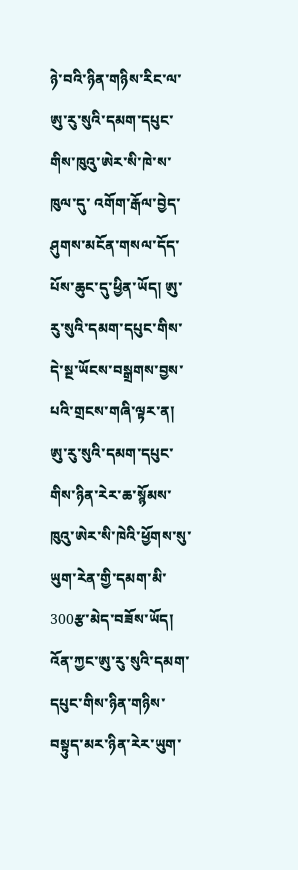ཉེ་བའི་ཉིན་གཉིས་རིང་ལ་ ཨུ་རུ་སུའི་དམག་དཔུང་གིས་ཁུའུ་ཨེར་སི་ཁེ་ས་ཁུལ་དུ་ འགོག་རྒོལ་བྱེད་ཤུགས་མངོན་གསལ་དོད་པོས་ཆུང་དུ་ཕྱིན་ཡོད། ཨུ་རུ་སུའི་དམག་དཔུང་གིས་དེ་སྔ་ཡོངས་བསྒྲགས་བྱས་པའི་གྲངས་གཞི་ལྟར་ན། ཨུ་རུ་སུའི་དམག་དཔུང་གིས་ཉིན་རེར་ཆ་སྙོམས་ཁུའུ་ཨེར་སི་ཁེའི་ཕྱོགས་སུ་ཡུག་རེན་གྱི་དམག་མི་300རྩ་མེད་བཟོས་ཡོད། འོན་ཀྱང་ཨུ་རུ་སུའི་དམག་དཔུང་གིས་ཉིན་གཉིས་བསྟུད་མར་ཉིན་རེར་ཡུག་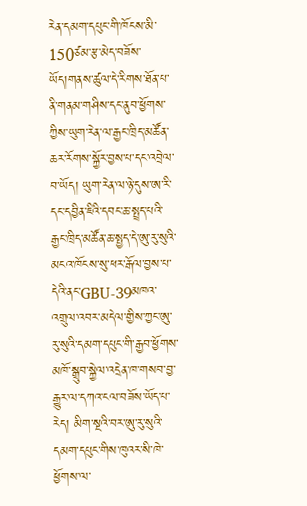རེན་དམག་དཔུང་གི་ཁོངས་མི་150ཙམ་རྩ་མེད་བཟོས་ཡོད།གནས་ཚུལ་དེ་རིགས་ཐོན་པ་ནི་གནམ་གཤིས་དང་ནུབ་ཕྱོགས་ཀྱིས་ཡུག་རེན་ལ་རྒྱང་ཁྲིད་མཚོན་ཆར་རོགས་སྐྱོར་བྱས་པ་དང་འབྲེལ་བ་ཡོད། ཡུག་རེན་ལ་ཉེ་དུས་ཨ་རི་དང་དབྱིན་ཇིའི་དབང་ཆ་སྤྲད་པའི་རྒྱང་ཁྲིད་མཚོན་ཆ་སྤྱད་དེ་ཨུ་རུ་སུའི་མངའ་ཁོངས་སུ་ཕར་རྒོལ་བྱས་པ་དེའི་ནང་GBU-39མཁའ་འགྲུལ་འབར་མདེལ་གྱིས་ཀྱང་ཨུ་རུ་སུའི་དམག་དཔུང་གི་རྒྱབ་ཕྱོགས་མཁོ་སྒྲུབ་སྐྱེལ་འདྲེན་ཁ་གསབ་བྱ་རྒྱུར་ལ་དཀའ་ངལ་བཟོས་ཡོད་པ་རེད། མིག་སྔའི་བར་ཨུ་རུ་སུའི་དམག་དཔུང་གིས་ཁུའར་སི་ཁེ་ཕྱོགས་ལ་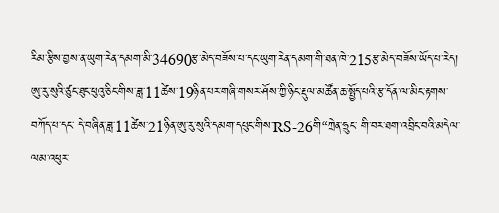རིམ་རྩིས་བྱས་ན་ཡུག་རེན་དམག་མི་34690རྩ་མེད་བཟོས་པ་དང་ཡུག་རེན་དམག་གི་ཐན་ཁེ་215རྩ་མེད་བཟོས་ཡོད་པ་རེད།
ཨུ་རུ་སུའི་ཙུང་ཐུང་ཕུའུ་ཅིང་གིས་ཟླ་11ཚེས་19ཉིན་པར་གཞི་གསར་ཤོས་ཀྱི་ཉིང་རྡུལ་མཚོན་ཆ་སྤྱོད་པའི་རྩ་དོན་ལ་མིང་རྟགས་བཀོད་པ་དང་ དེ་བཞིན་ཟླ་11ཚེས་21ཉིན་ཨུ་རུ་སུའི་དམག་དཔུང་གིས་RS-26གི“ཀྲེན་ཧྲུང་ གི་བར་ཐག་འབྲིང་བའི་མདེལ་ལམ་འཕུར་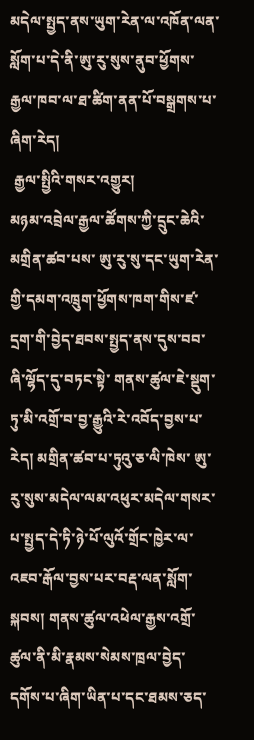མདེལ་སྤྱད་ནས་ཡུག་རེན་ལ་འཁོན་ལན་སློག་པ་དེ་ནི་ཨུ་རུ་སུས་ནུབ་ཕྱོགས་རྒྱལ་ཁབ་ལ་ཐ་ཚིག་ནན་པོ་བསྒྲགས་པ་ཞིག་རེད།
 རྒྱལ་སྤྱིའི་གསར་འགྱུར།
མཉམ་འབྲེལ་རྒྱལ་ཚོགས་ཀྱི་དྲུང་ཆེའི་མགྲིན་ཚབ་པས་ ཨུ་རུ་སུ་དང་ཡུག་རེན་གྱི་དམག་འཁྲུག་ཕྱོགས་ཁག་གིས་ཛ་དྲག་གི་བྱེད་ཐབས་སྤྱད་ནས་དུས་བབ་ཞི་ལྷོད་དུ་བཏང་སྟེ་ གནས་ཚུལ་ཇེ་སྡུག་ཏུ་མི་འགྲོ་བ་བྱ་རྒྱུའི་རེ་འབོད་བྱས་པ་རེད། མགྲིན་ཚབ་པ་ཏུའུ་ཅ་ལི་ཁེས་ ཨུ་རུ་སུས་མདེལ་ལམ་འཕུར་མདེལ་གསར་པ་སྤྱད་དེ་ཏི་ཉེ་པོ་ལུའོ་གྲོང་ཁྱེར་ལ་འཇབ་རྒོལ་བྱས་པར་བརྡ་ལན་སློག་སྐབས། གནས་ཚུལ་འཕེལ་རྒྱས་འགྲོ་ཚུལ་ནི་མི་རྣམས་སེམས་ཁྲལ་བྱེད་དགོས་པ་ཞིག་ཡིན་པ་དང་ཐམས་ཅད་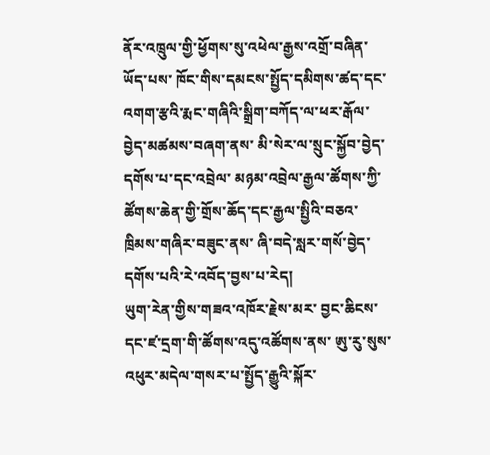ནོར་འཁྲུལ་གྱི་ཕྱོགས་སུ་འཕེལ་རྒྱས་འགྲོ་བཞིན་ཡོད་པས་ ཁོང་གིས་དམངས་སྤྱོད་དམིགས་ཚད་དང་འགག་རྩའི་རྨང་གཞིའི་སྒྲིག་བཀོད་ལ་ཕར་རྒོལ་བྱེད་མཚམས་བཞག་ནས་ མི་སེར་ལ་སྲུང་སྐྱོབ་བྱེད་དགོས་པ་དང་འབྲེལ་ མཉམ་འབྲེལ་རྒྱལ་ཚོགས་ཀྱི་ཚོགས་ཆེན་གྱི་གྲོས་ཆོད་དང་རྒྱལ་སྤྱིའི་བཅའ་ཁྲིམས་གཞིར་བཟུང་ནས་ ཞི་བདེ་སླར་གསོ་བྱེད་དགོས་པའི་རེ་འབོད་བྱས་པ་རེད།
ཡུག་རེན་གྱིས་གཟའ་འཁོར་རྗེས་མར་ བྱང་ཆིངས་དང་ཛ་དྲག་གི་ཚོགས་འདུ་འཚོགས་ནས་ ཨུ་རུ་སུས་འཕུར་མདེལ་གསར་པ་སྤྱོད་རྒྱུའི་སྐོར་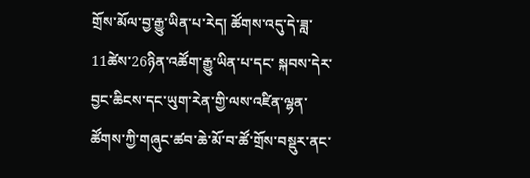གྲོས་མོལ་བྱ་རྒྱུ་ཡིན་པ་རེད། ཚོགས་འདུ་དེ་ཟླ་11ཚེས་26ཉིན་འཚོག་རྒྱུ་ཡིན་པ་དང་ སྐབས་དེར་བྱང་ཆིངས་དང་ཡུག་རེན་གྱི་ལས་འཛིན་ལྷན་ཚོགས་ཀྱི་གཞུང་ཚབ་ཆེ་མོ་བ་ཚོ་གྲོས་བསྡུར་ནང་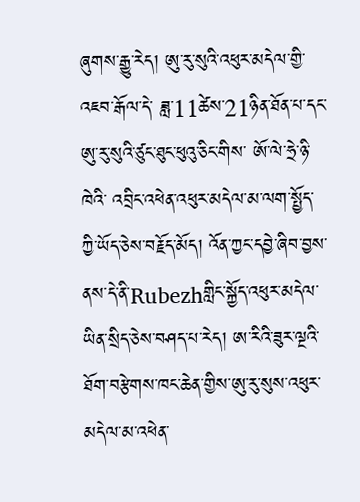ཞུགས་རྒྱུ་རེད། ཨུ་རུ་སུའི་འཕུར་མདེལ་གྱི་འཇབ་རྒོལ་དེ་ ཟླ་11ཚེས་21ཉིན་ཐོན་པ་དང་ཨུ་རུ་སུའི་ཙུང་ཐུང་ཕུའུ་ཅིང་གིས་ ཨོ་ལེ་ཧྲེ་ཉི་ཁེའི་ འབྲིང་འཕེན་འཕུར་མདེལ་མ་ལག་སྤྱོད་ཀྱི་ཡོད་ཅེས་བརྗོད་མོད། འོན་ཀྱང་དབྱེ་ཞིབ་བྱས་ནས་དེ་ནི་Rubezhགླིང་སྐྱོད་འཕུར་མདེལ་ཡིན་སྲིད་ཅེས་བཤད་པ་རེད། ཨ་རིའི་ཟུར་ལྔའི་ཐོག་བརྩེགས་ཁང་ཆེན་གྱིས་ཨུ་རུ་སུས་འཕུར་མདེལ་མ་འཕེན་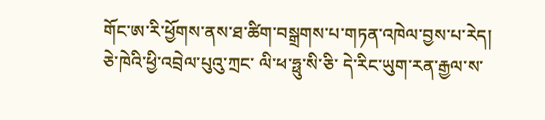གོང་ཨ་རི་ཕྱོགས་ནས་ཐ་ཚིག་བསྒྲགས་པ་གཏན་འཁེལ་བྱས་པ་རེད།
ཅེ་ཁེའི་ཕྱི་འབྲེལ་པུའུ་ཀྲང་ ལི་ཕ་ཧྥུ་སི་ཅི་ དེ་རིང་ཡུག་རན་རྒྱལ་ས་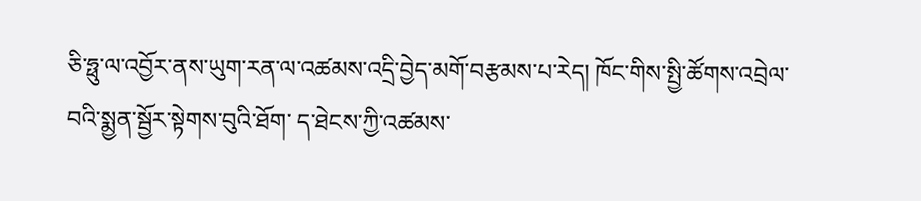ཅི་ཧྥུ་ལ་འབྱོར་ནས་ཡུག་རན་ལ་འཚམས་འདྲི་བྱེད་མགོ་བརྩམས་པ་རེད། ཁོང་གིས་སྤྱི་ཚོགས་འབྲེལ་བའི་སྨྱན་སྦྱོར་སྟེགས་བུའི་ཐོག་ ད་ཐེངས་ཀྱི་འཚམས་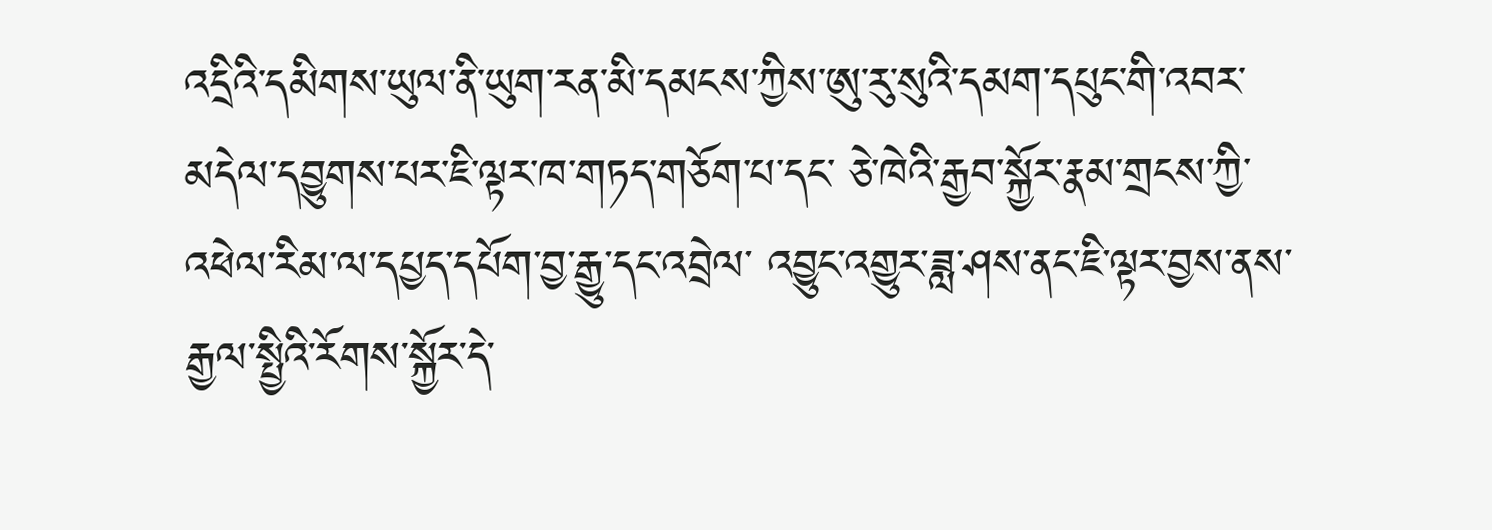འདྲིའི་དམིགས་ཡུལ་ནི་ཡུག་རན་མི་དམངས་ཀྱིས་ཨུ་རུ་སུའི་དམག་དཔུང་གི་འབར་མདེལ་དབྱུགས་པར་ཇི་ལྟར་ཁ་གཏད་གཅོག་པ་དང་ ཅེ་ཁེའི་རྒྱབ་སྐྱོར་རྣམ་གྲངས་ཀྱི་འཕེལ་རིམ་ལ་དཔྱད་དཔོག་བྱ་རྒྱུ་དང་འབྲེལ་ འབྱུང་འགྱུར་ཟླ་ཤས་ནང་ཇི་ལྟར་བྱས་ནས་རྒྱལ་སྤྱིའི་རོགས་སྐྱོར་དེ་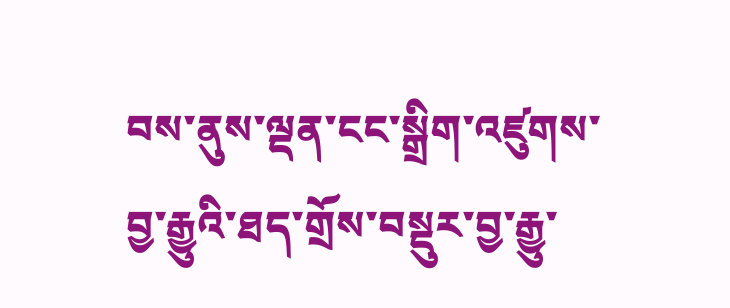བས་ནུས་ལྡན་ངང་སྒྲིག་འཛུགས་བྱ་རྒྱུའི་ཐད་གྲོས་བསྡུར་བྱ་རྒྱུ་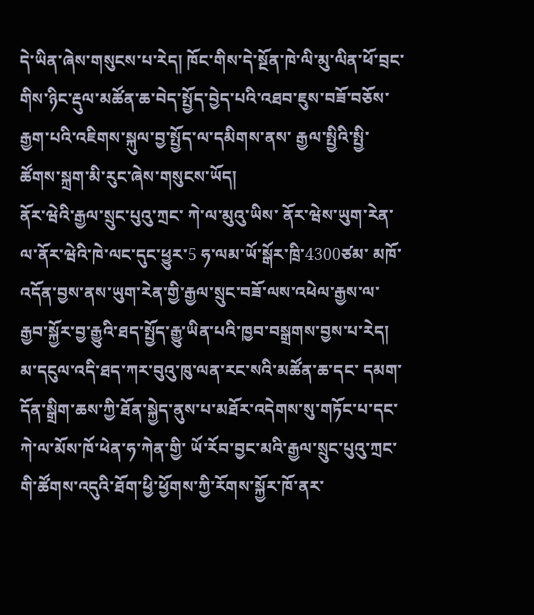དེ་ཡིན་ཞེས་གསུངས་པ་རེད། ཁོང་གིས་དེ་སྔོན་ཁེ་ལི་མུ་ལིན་ཕོ་བྲང་གིས་ཉིང་རྡུལ་མཚོན་ཆ་བེད་སྤྱོད་བྱེད་པའི་འཐབ་ཇུས་བཟོ་བཅོས་རྒྱག་པའི་འཇིགས་སྐུལ་བྱ་སྤྱོད་ལ་དམིགས་ནས་ རྒྱལ་སྤྱིའི་སྤྱི་ཚོགས་སྐྲག་མི་རུང་ཞེས་གསུངས་ཡོད།
ནོར་ཝེའི་རྒྱལ་སྲུང་པུའུ་ཀྲང་ ཀེ་ལ་མུའུ་ཡིས་ ནོར་ཝེས་ཡུག་རེན་ལ་ནོར་ཝེའི་ཁེ་ལང་དུང་ཕྱུར་5 ཧ་ལམ་ཡོ་སྒོར་ཁྲི་4300ཙམ་ མཁོ་འདོན་བྱས་ནས་ཡུག་རེན་གྱི་རྒྱལ་སྲུང་བཟོ་ལས་འཕེལ་རྒྱས་ལ་རྒྱབ་སྐྱོར་བྱ་རྒྱུའི་ཐད་སྤྱོད་རྒྱུ་ཡིན་པའི་ཁྱབ་བསྒྲགས་བྱས་པ་རེད། མ་དངུལ་འདི་ཐད་ཀར་བུའུ་ཁུ་ལན་རང་སའི་མཚོན་ཆ་དང་ དམག་དོན་སྒྲིག་ཆས་ཀྱི་ཐོན་སྐྱེད་ནུས་པ་མཐོར་འདེགས་སུ་གཏོང་པ་དང་  ཀེ་ལ་མོས་ཁོ་ཕེན་ཧ་ཀེན་གྱི་ ཡོ་རོབ་བྱང་མའི་རྒྱལ་སྲུང་པུའུ་ཀྲང་གི་ཚོགས་འདུའི་ཐོག་ཕྱི་ཕྱོགས་ཀྱི་རོགས་སྐྱོར་ཁོ་ནར་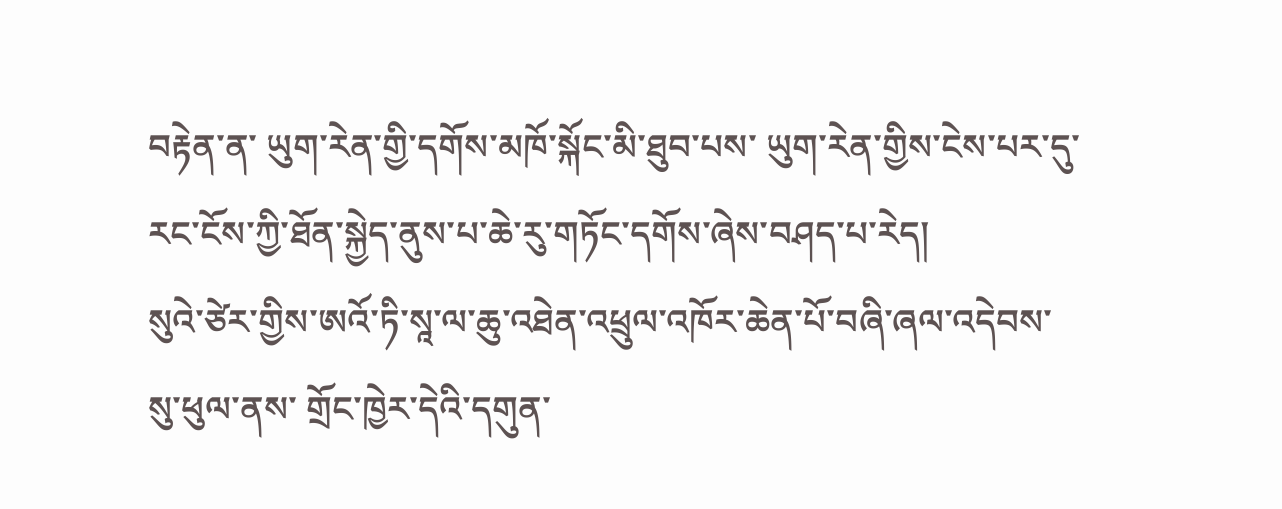བརྟེན་ན་ ཡུག་རེན་གྱི་དགོས་མཁོ་སྐོང་མི་ཐུབ་པས་ ཡུག་རེན་གྱིས་ངེས་པར་དུ་རང་ངོས་ཀྱི་ཐོན་སྐྱེད་ནུས་པ་ཆེ་རུ་གཏོང་དགོས་ཞེས་བཤད་པ་རེད།
སུའེ་ཙེར་གྱིས་ཨའོ་ཏི་སཱ་ལ་ཆུ་འཐེན་འཕྲུལ་འཁོར་ཆེན་པོ་བཞི་ཞལ་འདེབས་སུ་ཕུལ་ནས་ གྲོང་ཁྱེར་དེའི་དགུན་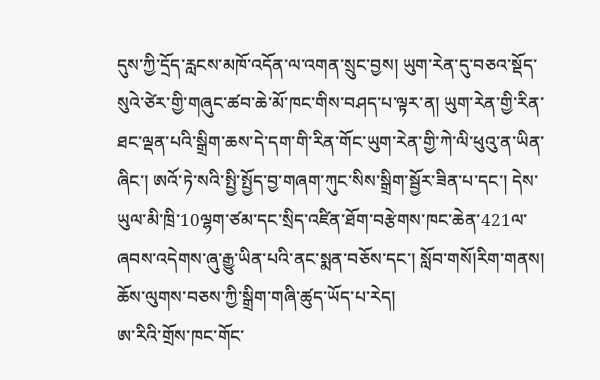དུས་ཀྱི་དྲོད་རླངས་མཁོ་འདོན་ལ་འགན་སྲུང་བྱས། ཡུག་རེན་དུ་བཅའ་སྡོད་སུའེ་ཙེར་གྱི་གཞུང་ཚབ་ཆེ་མོ་ཁང་གིས་བཤད་པ་ལྟར་ན། ཡུག་རེན་གྱི་རིན་ཐང་ལྡན་པའི་སྒྲིག་ཆས་དེ་དག་གི་རིན་གོང་ཡུག་རེན་གྱི་ཀེ་ལི་ཕུའུ་ན་ཡིན་ཞིང་། ཨའོ་ཏེ་སའི་སྤྱི་སྤྱོད་བྱ་གཞག་ཀུང་སིས་སྒྲིག་སྦྱོར་ཟིན་པ་དང་། དེས་ཡུལ་མི་ཁྲི་10ལྷག་ཙམ་དང་སྲིད་འཛིན་ཐོག་བརྩེགས་ཁང་ཆེན་421ལ་ཞབས་འདེགས་ཞུ་རྒྱུ་ཡིན་པའི་ནང་སྨན་བཅོས་དང་། སློབ་གསོ།རིག་གནས། ཆོས་ལུགས་བཅས་ཀྱི་སྒྲིག་གཞི་ཚུད་ཡོད་པ་རེད།
ཨ་རིའི་གྲོས་ཁང་གོང་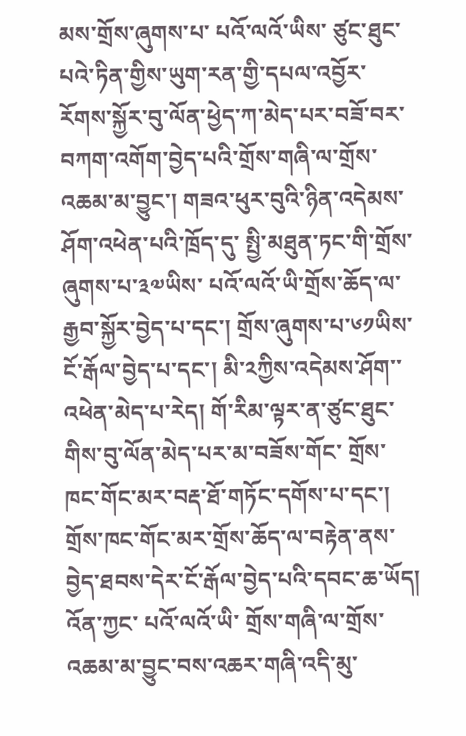མས་གྲོས་ཞུགས་པ་ པའོ་ལའོ་ཡིས་ ཙུང་ཐུང་པའེ་ཏིན་གྱིས་ཡུག་རན་གྱི་དཔལ་འབྱོར་རོགས་སྐྱོར་བུ་ལོན་ཕྱེད་ཀ་མེད་པར་བཟོ་བར་བཀག་འགོག་བྱེད་པའི་གྲོས་གཞི་ལ་གྲོས་འཆམ་མ་བྱུང་། གཟའ་ཕུར་བུའི་ཉིན་འདེམས་ཤོག་འཕེན་པའི་ཁྲོད་དུ་ སྤྱི་མཐུན་ཏང་གི་གྲོས་ཞུགས་པ་༣༧ཡིས་ པའོ་ལའོ་ཡི་གྲོས་ཆོད་ལ་རྒྱབ་སྐྱོར་བྱེད་པ་དང་། གྲོས་ཞུགས་པ་༦༡ཡིས་ངོ་རྒོལ་བྱེད་པ་དང་། མི་༢ཀྱིས་འདེམས་ཤོག་་འཕེན་མེད་པ་རེད། གོ་རིམ་ལྟར་ན་ཙུང་ཐུང་གིས་བུ་ལོན་མེད་པར་མ་བཟོས་གོང་ གྲོས་ཁང་གོང་མར་བརྡ་ཐོ་གཏོང་དགོས་པ་དང་། གྲོས་ཁང་གོང་མར་གྲོས་ཆོད་ལ་བརྟེན་ནས་བྱེད་ཐབས་དེར་ངོ་རྒོལ་བྱེད་པའི་དབང་ཆ་ཡོད། འོན་ཀྱང་ པའོ་ལའོ་ཡི་ གྲོས་གཞི་ལ་གྲོས་འཆམ་མ་བྱུང་བས་འཆར་གཞི་འདི་མུ་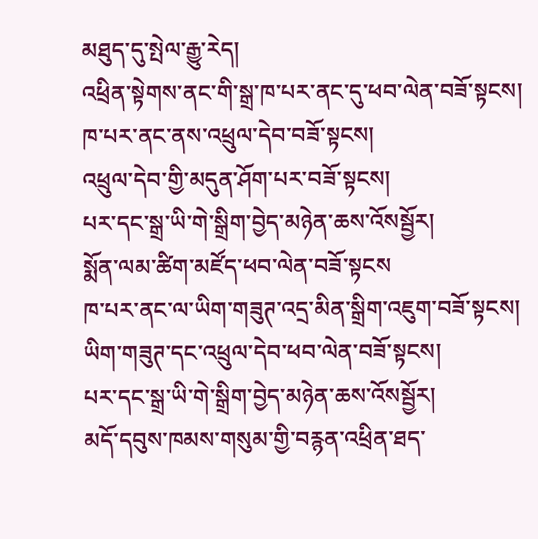མཐུད་དུ་སྤེལ་རྒྱུ་རེད།
འཕྲིན་སྟེགས་ནང་གི་སྒྲ་ཁ་པར་ནང་དུ་ཕབ་ལེན་བཟོ་སྟངས།
ཁ་པར་ནང་ནས་འཕྲུལ་དེབ་བཟོ་སྟངས།
འཕྲུལ་དེབ་གྱི་མདུན་ཤོག་པར་བཟོ་སྟངས།
པར་དང་སྒྲ་ཡི་གེ་སྒྲིག་བྱེད་མཉེན་ཆས་འོསསྦྱོར།
སྨོན་ལམ་ཚིག་མཛོད་ཕབ་ལེན་བཟོ་སྟངས
ཁ་པར་ནང་ལ་ཡིག་གཟུཊ་འདྲ་མིན་སྒྲིག་འཇུག་བཟོ་སྟངས།
ཡིག་གཟུཊ་དང་འཕྲུལ་དེབ་ཕབ་ལེན་བཟོ་སྟངས།
པར་དང་སྒྲ་ཡི་གེ་སྒྲིག་བྱེད་མཉེན་ཆས་འོསསྦྱོར།
མདོ་དབུས་ཁམས་གསུམ་གྱི་བརྙན་འཕྲིན་ཐད་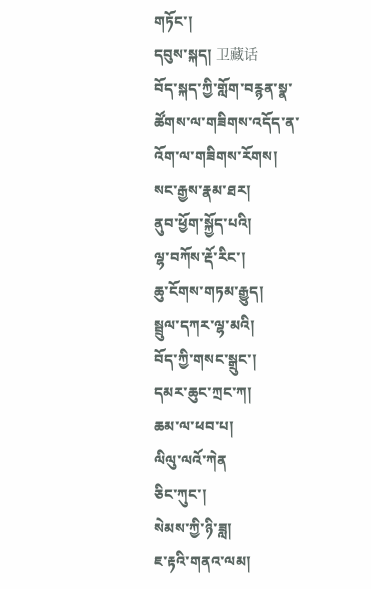གཏོང་།
དབུས་སྐད། 卫藏话
བོད་སྐད་ཀྱི་གློག་བརྙན་སྣ་ཚོགས་ལ་གཟིགས་འདོད་ན་འོག་ལ་གཟིགས་རོགས།
སང་རྒྱས་རྣམ་ཐར།
ནུབ་ཕྱོག་སྐྱོད་པའི།
ལྷ་བཀོས་རྡོ་རིང་།
ཆུ་ངོགས་གཏམ་རྒྱུད།
སྦྲུལ་དཀར་ལྷ་མའི།
བོད་ཀྱི་གསང་སྒྲུང་།
དམར་ཆུང་ཀྲང་ཀ།
ཆམ་ལ་ཕབ་པ།
ལིལུ་ལའོ་ཀེན
ཅིང་ཀུང་།
སེམས་ཀྱི་ཉི་ཟླ།
ཇ་རྟའི་གནའ་ལམ།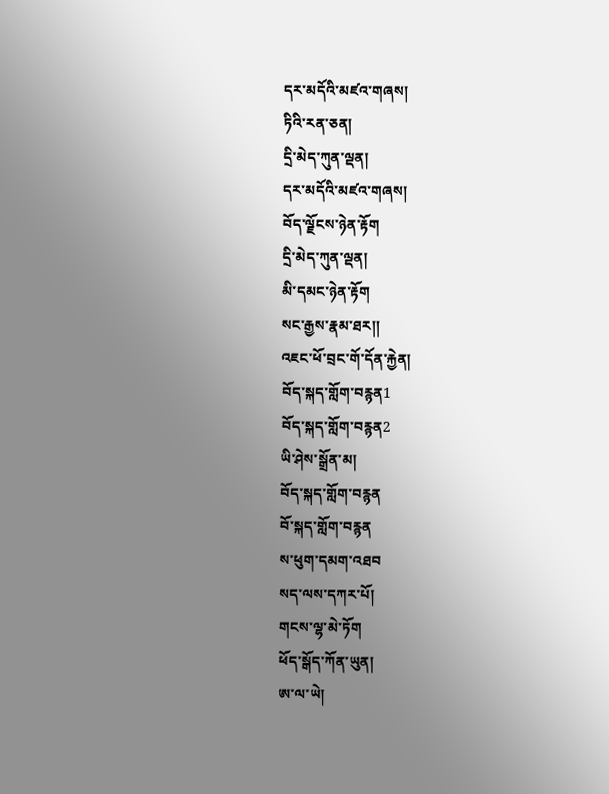དར་མདོའི་མཛའ་གཞས།
ཏིའི་རན་ཅན།
དྲི་མེད་ཀུན་ལྡན།
དར་མདོའི་མཛའ་གཞས།
བོད་ལྗོངས་ཉེན་རྟོག
དྲི་མེད་ཀུན་ལྡན།
མི་དམང་ཉེན་རྟོག
སང་རྒྱས་རྣམ་ཐར།།
འཇང་ཕོ་བྲང་གོ་དོན་རྐྱེན།
བོད་སྐད་གློག་བརྙན1
བོད་སྐད་གློག་བརྙན2
ཡི་ཤེས་སྒྲོན་མ།
བོད་སྐད་གློག་བརྙན
བོ་སྐད་གློག་བརྙན
ས་ཕུག་དམག་འཐབ
སད་ལས་དཀར་པོ།
གངས་ལྷ་མེ་ཏོག
ཕོད་སྒོད་ཀོན་ཡུན།
ཨ་ལ་ཡེ།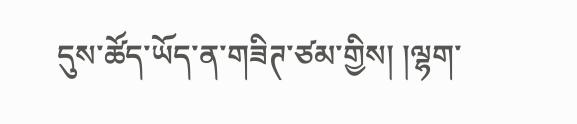དུས་ཚོད་ཡོད་ན་གཟིཊ་ཙམ་གྱིས། །ལྷག་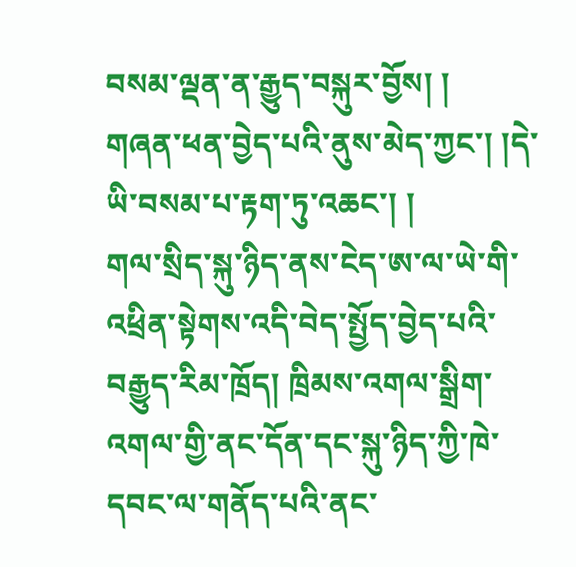བསམ་ལྡན་ན་རྒྱུད་བསྐུར་བྱོས། །
གཞན་ཕན་བྱེད་པའི་ནུས་མེད་ཀྱང་། །དེ་ཡི་བསམ་པ་རྟག་ཏུ་འཆང་། །
གལ་སྲིད་སྐུ་ཉིད་ནས་ངེད་ཨ་ལ་ཡེ་གི་འཕྲིན་སྟེགས་འདི་བེད་སྤྱོད་བྱེད་པའི་བརྒྱུད་རིམ་ཁྲོད། ཁྲིམས་འགལ་སྒྲིག་འགལ་གྱི་ནང་དོན་དང་སྐུ་ཉིད་ཀྱི་ཁེ་དབང་ལ་གནོད་པའི་ནང་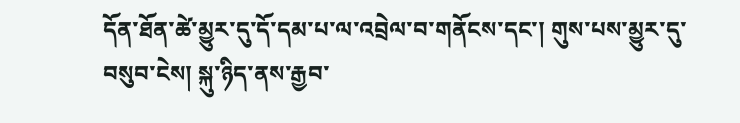དོན་ཐོན་ཚེ་མྱུར་དུ་དོ་དམ་པ་ལ་འབྲེལ་བ་གནོངས་དང་། གུས་པས་མྱུར་དུ་བསུབ་ངེས། སྐུ་ཉིད་ནས་རྒྱབ་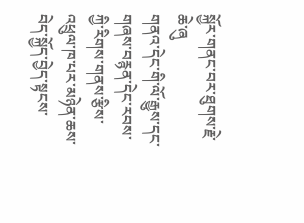སྐྱོར་གནང་བར་ཐུགས་རྗེ་ཆེ་ཞུ
གནའ་དེང་གི་ལོ་རྒྱུས་དང་གཞས་བརྙན་དེང་རབས་ཀྱི་རིགས་གནས་རྩིས་འཕྲུལ་ཁ་པར་མཉེན་ཆས་བེད་སྐྱོད་བྱེད་སྟངས་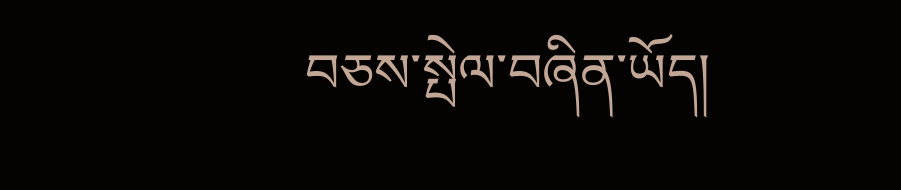བཅས་སྤེལ་བཞིན་ཡོད།